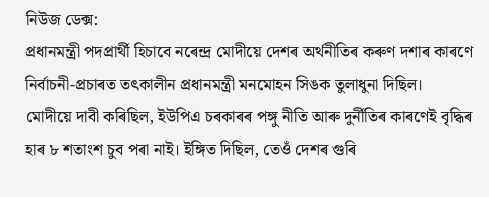নিউজ ডেক্স:
প্রধানমন্ত্রী পদপ্রার্থী হিচাবে নৰেন্দ্র মোদীয়ে দেশৰ অর্থনীতিৰ কৰুণ দশাৰ কাৰণে নিৰ্বাচনী-প্রচাৰত তৎকালীন প্রধানমন্ত্রী মনমোহন সিঙক তুলাধুনা দিছিল।
মোদীয়ে দাবী কৰিছিল, ইউপিএ চৰকাৰৰ পঙ্গু নীতি আৰু দুর্নীতিৰ কাৰণেই বৃদ্ধিৰ হাৰ ৮ শতাংশ চুব পৰা নাই। ইঙ্গিত দিছিল, তেওঁ দেশৰ গুৰি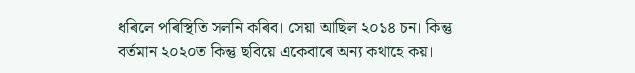ধৰিলে পৰিস্থিতি সলনি কৰিব। সেয়া আছিল ২০১৪ চন। কিন্তু বৰ্তমান ২০২০ত কিন্তু ছবিয়ে একেবাৰে অন্য কথাহে কয়।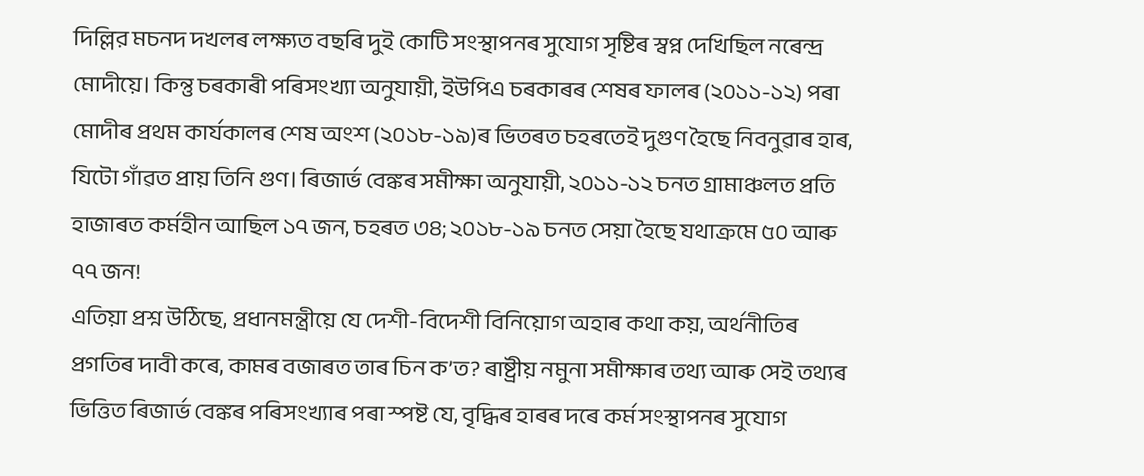দিল্লির মচনদ দখলৰ লক্ষ্যত বছৰি দুই কোটি সংস্থাপনৰ সুযোগ সৃষ্টিৰ স্বপ্ন দেখিছিল নৰেন্দ্র মোদীয়ে। কিন্তু চৰকাৰী পৰিসংখ্যা অনুযায়ী, ইউপিএ চৰকাৰৰ শেষৰ ফালৰ (২০১১-১২) পৰা মোদীৰ প্রথম কাৰ্যকালৰ শেষ অংশ (২০১৮-১৯)ৰ ভিতৰত চহৰতেই দুগুণ হৈছে নিবনুৱাৰ হাৰ, যিটো গাঁৱত প্রায় তিনি গুণ। ৰিজার্ভ বেঙ্কৰ সমীক্ষা অনুযায়ী, ২০১১-১২ চনত গ্ৰামাঞ্চলত প্রতি হাজাৰত কর্মহীন আছিল ১৭ জন, চহৰত ৩৪; ২০১৮-১৯ চনত সেয়া হৈছে যথাক্রমে ৫০ আৰু ৭৭ জন!
এতিয়া প্রশ্ন উঠিছে, প্রধানমন্ত্রীয়ে যে দেশী-বিদেশী বিনিয়োগ অহাৰ কথা কয়, অর্থনীতিৰ প্রগতিৰ দাবী কৰে, কামৰ বজাৰত তাৰ চিন ক’ত? ৰাষ্ট্ৰীয় নমুনা সমীক্ষাৰ তথ্য আৰু সেই তথ্যৰ ভিত্তিত ৰিজার্ভ বেঙ্কৰ পৰিসংখ্যাৰ পৰা স্পষ্ট যে, বৃদ্ধিৰ হাৰৰ দৰে কৰ্ম সংস্থাপনৰ সুযোগ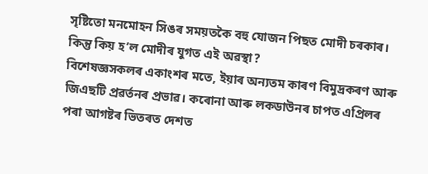সৃষ্টিতো মনমোহন সিঙৰ সময়তকৈ বহু যোজন পিছত মোদী চৰকাৰ।
কিন্তু কিয় হ’ল মোদীৰ যুগত এই অৱস্থা?
বিশেষজ্ঞসকলৰ একাংশৰ মতে, ইয়াৰ অন্যতম কাৰণ বিমুদ্ৰকৰণ আৰু জিএছটি প্ৰৱৰ্তনৰ প্ৰভাৱ। কৰোনা আৰু লকডাউনৰ চাপত এপ্রিলৰ পৰা আগষ্টৰ ভিতৰত দেশত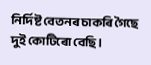নিৰ্দিষ্ট বেতনৰ চাকৰি গৈছে দুই কোটিৰো বেছি।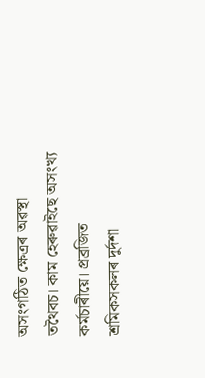অসংগঠিত ক্ষেত্রৰ অৱস্থা তথৈবচ। কাম হেৰুৱাইছে অসংখ্য কর্মচাৰীয়ে। প্ৰব্ৰজিত শ্রমিকসকলৰ দুর্দশা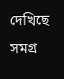দেখিছে সমগ্ৰ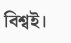বিশ্বই।